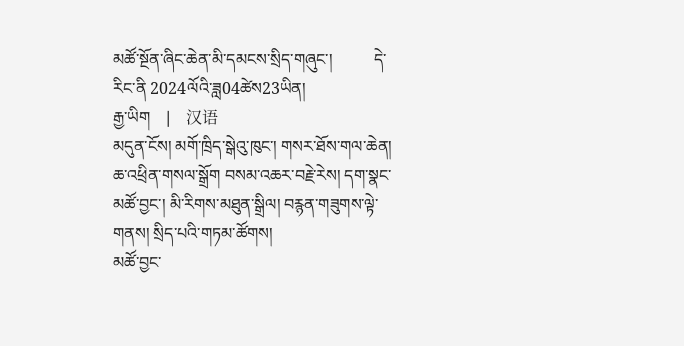མཚོ་སྔོན་ཞིང་ཆེན་མི་དམངས་སྲིད་གཞུང་།          དེ་རིང་ནི 2024ལོའི་ཟླ04ཚེས23ཡིན།
རྒྱ་ཡིག    |    汉语
མདུན་ངོས། མགོ་ཁྲིད་སྒེའུ་ཁུང་། གསར་ཐོས་གལ་ཆེན། ཆ་འཕྲིན་གསལ་སྒྲོག བསམ་འཆར་བརྗེ་རེས། དག་སྣང་མཚོ་བྱང་། མི་རིགས་མཐུན་སྒྲིལ། བརྙན་གཟུགས་ལྟེ་གནས། སྲིད་པའི་གཏམ་ཚོགས།
མཚོ་བྱང་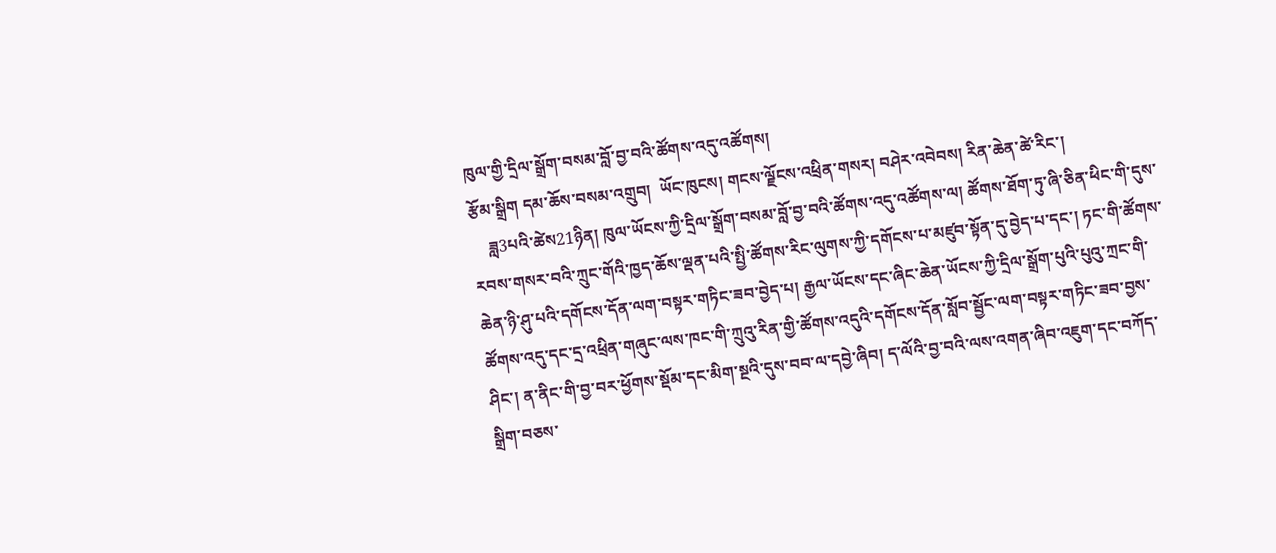ཁུལ་གྱི་དྲིལ་སྒྲོག་བསམ་བློ་བྱ་བའི་ཚོགས་འདུ་འཚོགས།
རྩོམ་སྒྲིག དམ་ཆོས་བསམ་འགྲུབ།  ཡོང་ཁུངས། གངས་ལྗོངས་འཕྲིན་གསར། བཤེར་འབེབས། རིན་ཆེན་ཚེ་རིང་།
    ཟླ3པའི་ཚེས21ཉིན། ཁུལ་ཡོངས་ཀྱི་དྲིལ་སྒྲོག་བསམ་བློ་བྱ་བའི་ཚོགས་འདུ་འཚོགས་ལ། ཚོགས་ཐོག་ཏུ་ཞི་ཅིན་ཕིང་གི་དུས་རབས་གསར་བའི་ཀྲུང་གོའི་ཁྱད་ཆོས་ལྡན་པའི་སྤྱི་ཚོགས་རིང་ལུགས་ཀྱི་དགོངས་པ་མཛུབ་སྟོན་དུ་བྱེད་པ་དང་། ཏང་གི་ཚོགས་ཆེན་ཉི་ཤུ་པའི་དགོངས་དོན་ལག་བསྟར་གཏིང་ཟབ་བྱེད་པ། རྒྱལ་ཡོངས་དང་ཞིང་ཆེན་ཡོངས་ཀྱི་དྲིལ་སྒྲོག་པུའི་པུའུ་ཀྲང་གི་ཚོགས་འདུ་དང་དྲ་འཕྲིན་གཞུང་ལས་ཁང་གི་ཀྲུའུ་རིན་གྱི་ཚོགས་འདུའི་དགོངས་དོན་སློབ་སྦྱོང་ལག་བསྟར་གཏིང་ཟབ་བྱས་ཤིང་། ན་ནིང་གི་བྱ་བར་ཕྱོགས་སྡོམ་དང་མིག་སྔའི་དུས་བབ་ལ་དབྱེ་ཞིབ། ད་ལོའི་བྱ་བའི་ལས་འགན་ཞིབ་འཇུག་དང་བཀོད་སྒྲིག་བཅས་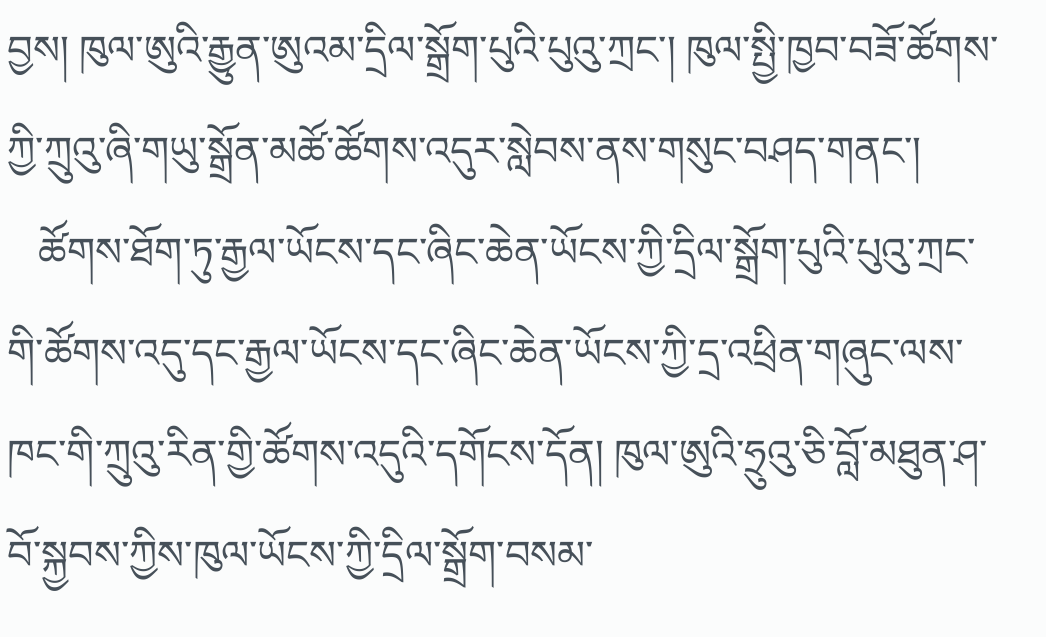བྱས། ཁུལ་ཨུའི་རྒྱུན་ཨུའམ་དྲིལ་སྒྲོག་པུའི་པུའུ་ཀྲང་། ཁུལ་སྤྱི་ཁྱབ་བཟོ་ཚོགས་ཀྱི་ཀྲུའུ་ཞི་གཡུ་སྒྲོན་མཚོ་ཚོགས་འདུར་སླེབས་ནས་གསུང་བཤད་གནང་།
   ཚོགས་ཐོག་ཏུ་རྒྱལ་ཡོངས་དང་ཞིང་ཆེན་ཡོངས་ཀྱི་དྲིལ་སྒྲོག་པུའི་པུའུ་ཀྲང་གི་ཚོགས་འདུ་དང་རྒྱལ་ཡོངས་དང་ཞིང་ཆེན་ཡོངས་ཀྱི་དྲ་འཕྲིན་གཞུང་ལས་ཁང་གི་ཀྲུའུ་རིན་གྱི་ཚོགས་འདུའི་དགོངས་དོན། ཁུལ་ཨུའི་ཧྲུའུ་ཅི་བློ་མཐུན་ཤ་བོ་སྐྱབས་ཀྱིས་ཁུལ་ཡོངས་ཀྱི་དྲིལ་སྒྲོག་བསམ་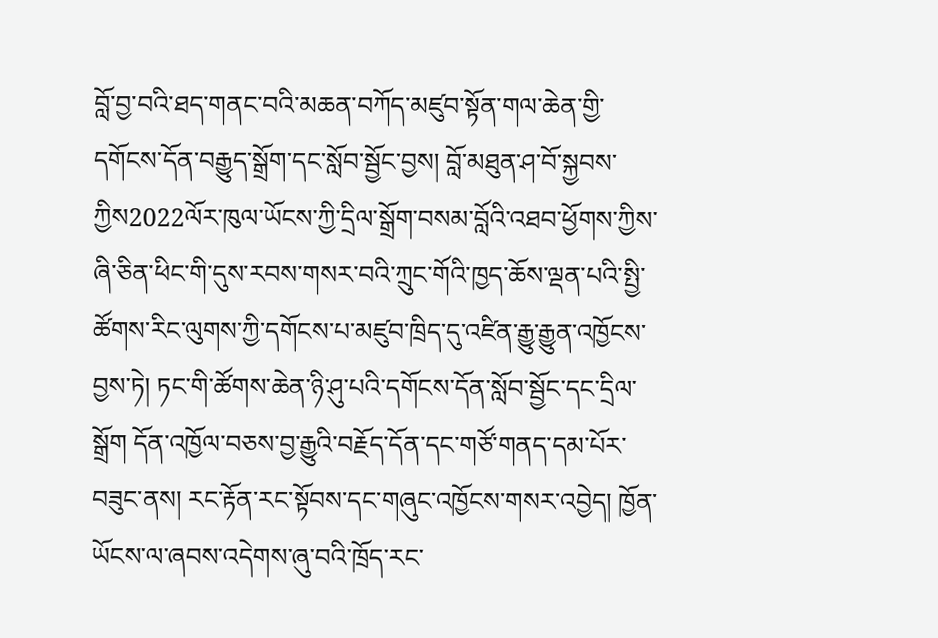བློ་བྱ་བའི་ཐད་གནང་བའི་མཆན་བཀོད་མཛུབ་སྟོན་གལ་ཆེན་གྱི་དགོངས་དོན་བརྒྱུད་སྒྲོག་དང་སློབ་སྦྱོང་བྱས། བློ་མཐུན་ཤ་བོ་སྐྱབས་ཀྱིས2022ལོར་ཁུལ་ཡོངས་ཀྱི་དྲིལ་སྒྲོག་བསམ་བློའི་འཐབ་ཕྱོགས་ཀྱིས་ཞི་ཅིན་ཕིང་གི་དུས་རབས་གསར་བའི་ཀྲུང་གོའི་ཁྱད་ཆོས་ལྡན་པའི་སྤྱི་ཚོགས་རིང་ལུགས་ཀྱི་དགོངས་པ་མཛུབ་ཁྲིད་དུ་འཛིན་རྒྱུ་རྒྱུན་འཁྱོངས་བྱས་ཏེ། ཏང་གི་ཚོགས་ཆེན་ཉི་ཤུ་པའི་དགོངས་དོན་སློབ་སྦྱོང་དང་དྲིལ་སྒྲོག དོན་འཁྱོལ་བཅས་བྱ་རྒྱུའི་བརྗོད་དོན་དང་གཙོ་གནད་དམ་པོར་བཟུང་ནས། རང་རྟོན་རང་སྟོབས་དང་གཞུང་འཁྱོངས་གསར་འབྱེད། ཁྱོན་ཡོངས་ལ་ཞབས་འདེགས་ཞུ་བའི་ཁྲོད་རང་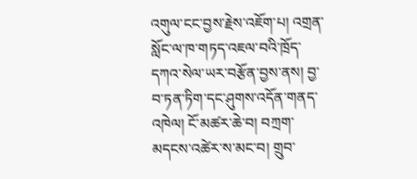འགུལ་ངང་བྱས་རྗེས་འཇོག་པ། འགྲན་སློང་ལ་ཁ་གཏད་འཇལ་བའི་ཁྲོད་དཀའ་སེལ་ཡར་བརྩོན་བྱས་ནས། བྱ་བ་ཏན་ཏིག་དང་ཤུགས་འདོན་གནད་འཁེལ། ངོ་མཚར་ཆེ་བ། བཀྲག་མདངས་འཚེར་ས་མང་བ། གྲུབ་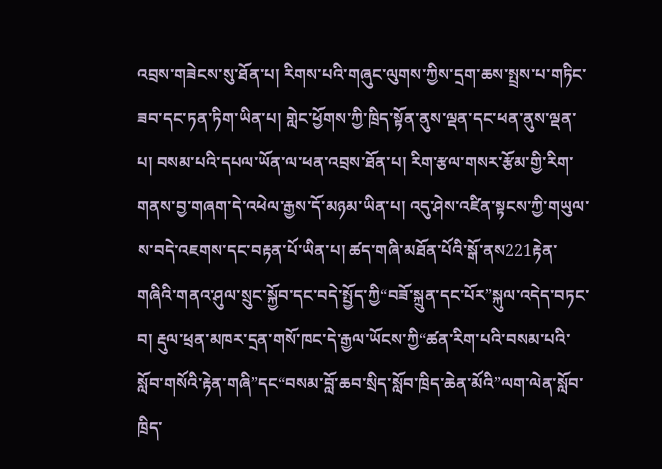འབྲས་གཟེངས་སུ་ཐོན་པ། རིགས་པའི་གཞུང་ལུགས་ཀྱིས་དྲག་ཆས་སྤྲས་པ་གཏིང་ཟབ་དང་ཏན་ཏིག་ཡིན་པ། གླེང་ཕྱོགས་ཀྱི་ཁྲིད་སྟོན་ནུས་ལྡན་དང་ཕན་ནུས་ལྡན་པ། བསམ་པའི་དཔལ་ཡོན་ལ་ཕན་འབྲས་ཐོན་པ། རིག་རྩལ་གསར་རྩོམ་གྱི་རིག་གནས་བྱ་གཞག་དེ་འཕེལ་རྒྱས་དོ་མཉམ་ཡིན་པ། འདུ་ཤེས་འཛིན་སྟངས་ཀྱི་གཡུལ་ས་བདེ་འཇགས་དང་བརྟན་པོ་ཡིན་པ། ཚད་གཞི་མཐོན་པོའི་སྒོ་ནས221རྟེན་གཞིའི་གནའ་ཤུལ་སྲུང་སྐྱོབ་དང་བདེ་སྤྱོད་ཀྱི“བཟོ་སྐྲུན་དང་པོར”སྐུལ་འདེད་བཏང་བ། རྡུལ་ཕྲན་མཁར་དྲན་གསོ་ཁང་དེ་རྒྱལ་ཡོངས་ཀྱི“ཚན་རིག་པའི་བསམ་པའི་སློབ་གསོའི་རྟེན་གཞི”དང“བསམ་བློ་ཆབ་སྲིད་སློབ་ཁྲིད་ཆེན་མོའི”ལག་ལེན་སློབ་ཁྲིད་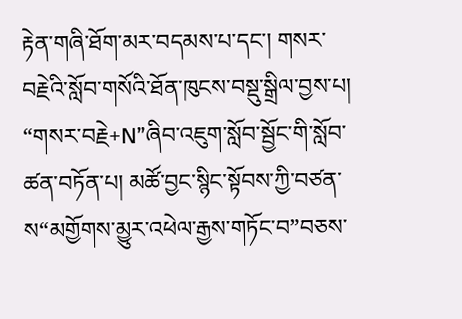རྟེན་གཞི་ཐོག་མར་བདམས་པ་དང་། གསར་བརྗེའི་སློབ་གསོའི་ཐོན་ཁུངས་བསྡུ་སྒྲིལ་བྱས་པ། “གསར་བརྗེ+N”ཞིབ་འཇུག་སློབ་སྦྱོང་གི་སློབ་ཚན་བཏོན་པ། མཚོ་བྱང་སྙིང་སྟོབས་ཀྱི་བཙན་ས“མགྱོགས་མྱུར་འཕེལ་རྒྱས་གཏོང་བ”བཅས་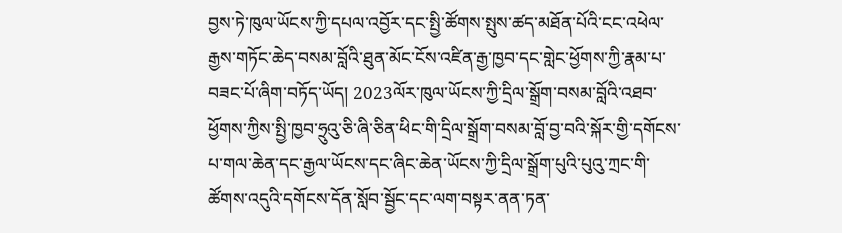བྱས་ཏེ་ཁུལ་ཡོངས་ཀྱི་དཔལ་འབྱོར་དང་སྤྱི་ཚོགས་སྤུས་ཚད་མཐོན་པོའི་ངང་འཕེལ་རྒྱས་གཏོང་ཆེད་བསམ་བློའི་ཐུན་མོང་ངོས་འཛིན་རྒྱ་ཁྱབ་དང་གླེང་ཕྱོགས་ཀྱི་རྣམ་པ་བཟང་པོ་ཞིག་བཏོད་ཡོད། 2023ལོར་ཁུལ་ཡོངས་ཀྱི་དྲིལ་སྒྲོག་བསམ་བློའི་འཐབ་ཕྱོགས་ཀྱིས་སྤྱི་ཁྱབ་ཧྲུའུ་ཅི་ཞི་ཅིན་ཕིང་གི་དྲིལ་སྒྲོག་བསམ་བློ་བྱ་བའི་སྐོར་གྱི་དགོངས་པ་གལ་ཆེན་དང་རྒྱལ་ཡོངས་དང་ཞིང་ཆེན་ཡོངས་ཀྱི་དྲིལ་སྒྲོག་པུའི་པུའུ་ཀྲང་གི་ཚོགས་འདུའི་དགོངས་དོན་སློབ་སྦྱོང་དང་ལག་བསྟར་ནན་ཏན་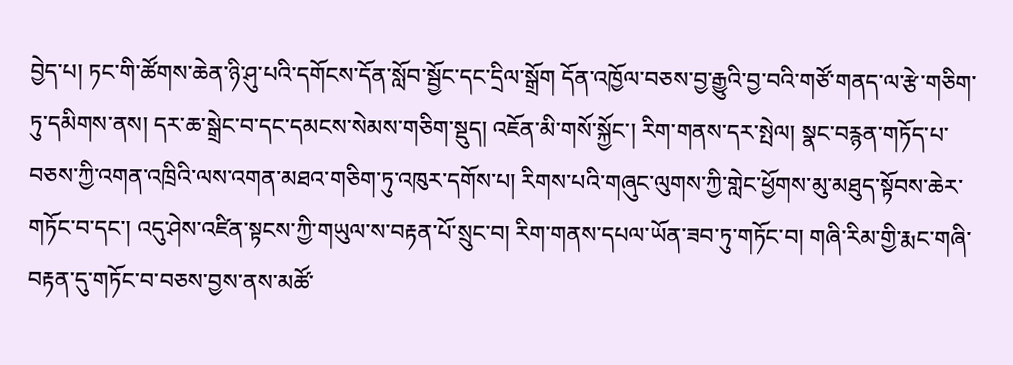བྱེད་པ། ཏང་གི་ཚོགས་ཆེན་ཉི་ཤུ་པའི་དགོངས་དོན་སློབ་སྦྱོང་དང་དྲིལ་སྒྲོག དོན་འཁྱོལ་བཅས་བྱ་རྒྱུའི་བྱ་བའི་གཙོ་གནད་ལ་རྩེ་གཅིག་ཏུ་དམིགས་ནས། དར་ཆ་སྒྲེང་བ་དང་དམངས་སེམས་གཅིག་སྡུད། འཇོན་མི་གསོ་སྐྱོང་། རིག་གནས་དར་སྤེལ། སྣང་བརྙན་གཏོད་པ་བཅས་ཀྱི་འགན་འཁྲིའི་ལས་འགན་མཐའ་གཅིག་ཏུ་འཁུར་དགོས་པ། རིགས་པའི་གཞུང་ལུགས་ཀྱི་གླེང་ཕྱོགས་མུ་མཐུད་སྟོབས་ཆེར་གཏོང་བ་དང་། འདུ་ཤེས་འཛིན་སྟངས་ཀྱི་གཡུལ་ས་བརྟན་པོ་སྲུང་བ། རིག་གནས་དཔལ་ཡོན་ཟབ་ཏུ་གཏོང་བ། གཞི་རིམ་གྱི་རྨང་གཞི་བརྟན་དུ་གཏོང་བ་བཅས་བྱས་ནས་མཚོ་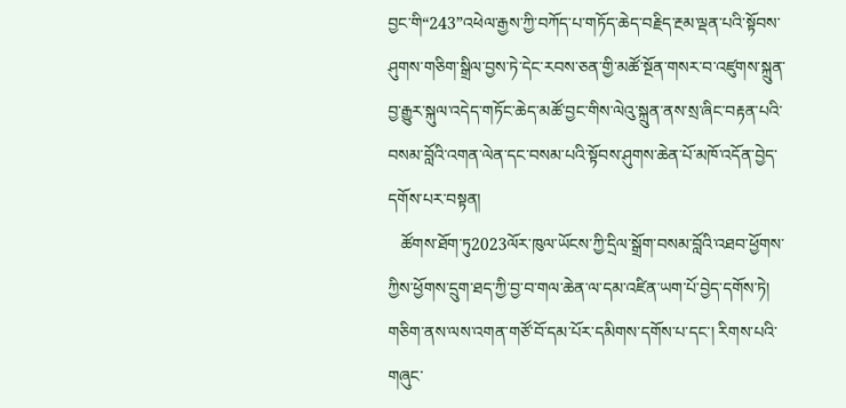བྱང་གི“243”འཕེལ་རྒྱས་ཀྱི་བཀོད་པ་གཏོད་ཆེད་བརྗིད་རྔམ་ལྡན་པའི་སྟོབས་ཤུགས་གཅིག་སྒྲིལ་བྱས་ཏེ་དེང་རབས་ཅན་གྱི་མཚོ་སྔོན་གསར་བ་འཛུགས་སྐྲུན་བྱ་རྒྱུར་སྐུལ་འདེད་གཏོང་ཆེད་མཚོ་བྱང་གིས་ལེའུ་སྐྲུན་ནས་སྲ་ཞིང་བརྟན་པའི་བསམ་བློའི་འགན་ལེན་དང་བསམ་པའི་སྟོབས་ཤུགས་ཆེན་པོ་མཁོ་འདོན་བྱེད་དགོས་པར་བསྟན།
   ཚོགས་ཐོག་ཏུ2023ལོར་ཁུལ་ཡོངས་ཀྱི་དྲིལ་སྒྲོག་བསམ་བློའི་འཐབ་ཕྱོགས་ཀྱིས་ཕྱོགས་དྲུག་ཐད་ཀྱི་བྱ་བ་གལ་ཆེན་ལ་དམ་འཛིན་ཡག་པོ་བྱེད་དགོས་ཏེ། གཅིག་ནས་ལས་འགན་གཙོ་བོ་དམ་པོར་དམིགས་དགོས་པ་དང་། རིགས་པའི་གཞུང་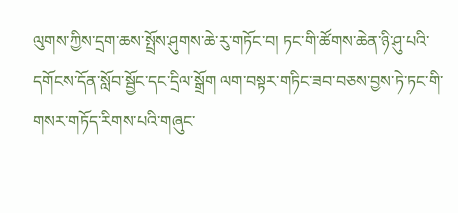ལུགས་ཀྱིས་དྲག་ཆས་སྤྲོས་ཤུགས་ཆེ་རུ་གཏོང་བ། ཏང་གི་ཚོགས་ཆེན་ཉི་ཤུ་པའི་དགོངས་དོན་སློབ་སྦྱོང་དང་དྲིལ་སྒྲོག ལག་བསྟར་གཏིང་ཟབ་བཅས་བྱས་ཏེ་ཏང་གི་གསར་གཏོད་རིགས་པའི་གཞུང་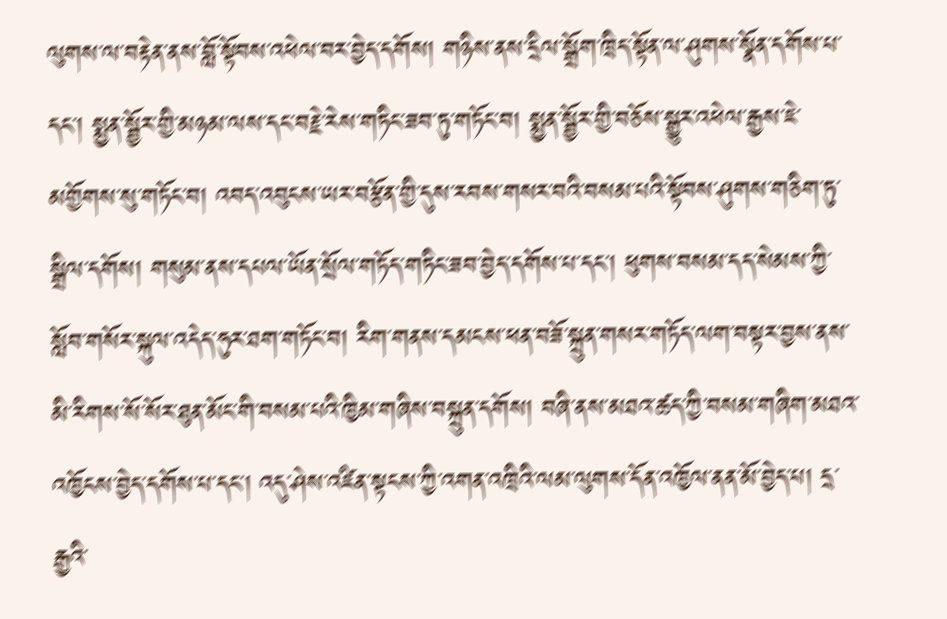ལུགས་ལ་བརྟེན་ནས་བློ་སྟོབས་འཕེལ་བར་བྱེད་དགོས། གཉིས་ནས་དྲིལ་སྒྲོག་ཁྲིད་སྟོན་ལ་ཤུགས་སྣོན་དགོས་པ་དང་། སྨྱན་སྦྱོར་གྱི་མཉམ་ལས་དང་བརྗེ་རེས་གཏིང་ཟབ་ཏུ་གཏོང་བ། སྨྱན་སྦྱོར་གྱི་བཅོས་སྒྱུར་འཕེལ་རྒྱས་ཇེ་མགྱོགས་སུ་གཏོང་བ། འབད་འབུངས་ཡར་བརྩོན་གྱི་དུས་རབས་གསར་བའི་བསམ་པའི་སྟོབས་ཤུགས་གཅིག་ཏུ་སྒྲིལ་དགོས། གསུམ་ནས་དཔལ་ཡོན་སྲོལ་གཏོད་གཏིང་ཟབ་བྱེད་དགོས་པ་དང་། ཕུགས་བསམ་དད་སེམས་ཀྱི་སློབ་གསོར་སྐུལ་འདེད་ཧུར་ཐག་གཏོང་བ། རིག་གནས་དམངས་ཕན་བཟོ་སྐྲུན་གསར་གཏོད་ལག་བསྟར་བྱས་ནས་མི་རིགས་སོ་སོར་ཐུན་མོང་གི་བསམ་པའི་ཁྱིམ་གཞིས་བསྐྲུན་དགོས། བཞི་ནས་མཐའ་ཚད་ཀྱི་བསམ་གཞིག་མཐའ་འཁྱོངས་བྱེད་དགོས་པ་དང་། འདུ་ཤེས་འཛིན་སྟངས་ཀྱི་འགན་འཁྲིའི་ལམ་ལུགས་དོན་འཁྱོལ་ནན་མོ་བྱེད་པ། དྲ་རྒྱའི་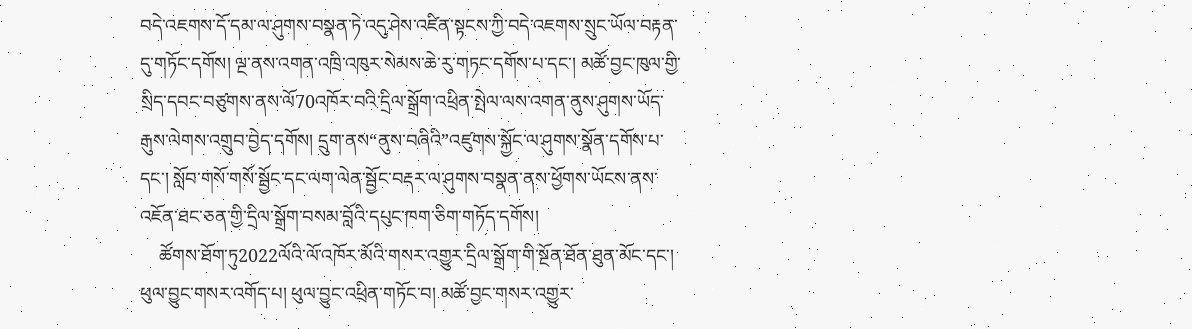བདེ་འཇགས་དོ་དམ་ལ་ཤུགས་བསྣན་ཏེ་འདུ་ཤེས་འཛིན་སྟངས་ཀྱི་བདེ་འཇགས་སྲུང་ཡོལ་བརྟན་དུ་གཏོང་དགོས། ལྔ་ནས་འགན་འཁྲི་འཁུར་སེམས་ཆེ་རུ་གཏང་དགོས་པ་དང་། མཚོ་བྱང་ཁུལ་གྱི་སྲིད་དབང་བཙུགས་ནས་ལོ70འཁོར་བའི་དྲིལ་སྒྲོག་འཕྲིན་སྤེལ་ལས་འགན་ནུས་ཤུགས་ཡོད་རྒུས་ལེགས་འགྲུབ་བྱེད་དགོས། དྲུག་ནས“ནུས་བཞིའི”འཛུགས་སྐྱོང་ལ་ཤུགས་སྣོན་དགོས་པ་དང་། སློབ་གསོ་གསོ་སྦྱོང་དང་ལག་ལེན་སྦྱོང་བརྡར་ལ་ཤུགས་བསྣན་ནས་ཕྱོགས་ཡོངས་ནས་འཇོན་ཐང་ཅན་གྱི་དྲིལ་སྒྲོག་བསམ་བློའི་དཔུང་ཁག་ཅིག་གཏོད་དགོས།
    ཚོགས་ཐོག་ཏུ2022ལོའི་ལོ་འཁོར་མོའི་གསར་འགྱུར་དྲིལ་སྒྲོག་གི་སྔོན་ཐོན་ཐུན་མོང་དང་། ཕུལ་བྱུང་གསར་འགོད་པ། ཕུལ་བྱུང་འཕྲིན་གཏོང་བ། མཚོ་བྱང་གསར་འགྱུར་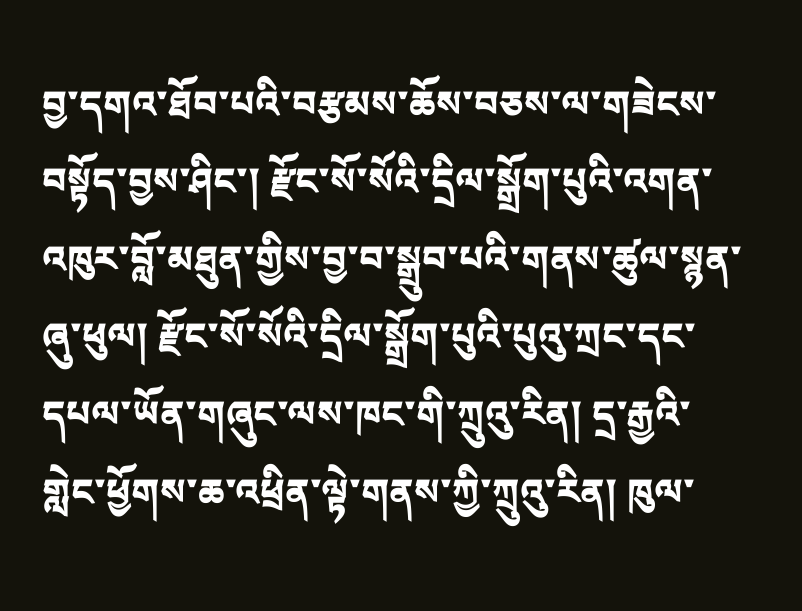བྱ་དགའ་ཐོབ་པའི་བརྩམས་ཆོས་བཅས་ལ་གཟེངས་བསྟོད་བྱས་ཤིང་། རྫོང་སོ་སོའི་དྲིལ་སྒྲོག་པུའི་འགན་འཁུར་བློ་མཐུན་གྱིས་བྱ་བ་སྒྲུབ་པའི་གནས་ཚུལ་སྙན་ཞུ་ཕུལ། རྫོང་སོ་སོའི་དྲིལ་སྒྲོག་པུའི་པུའུ་ཀྲང་དང་དཔལ་ཡོན་གཞུང་ལས་ཁང་གི་ཀྲུའུ་རིན། དྲ་རྒྱའི་གླེང་ཕྱོགས་ཆ་འཕྲིན་ལྟེ་གནས་ཀྱི་ཀྲུའུ་རིན། ཁུལ་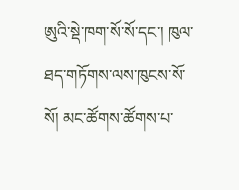ཨུའི་སྡེ་ཁག་སོ་སོ་དང་། ཁུལ་ཐད་གཏོགས་ལས་ཁུངས་སོ་སོ། མང་ཚོགས་ཚོགས་པ་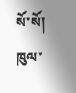སོ་སོ། ཁུལ་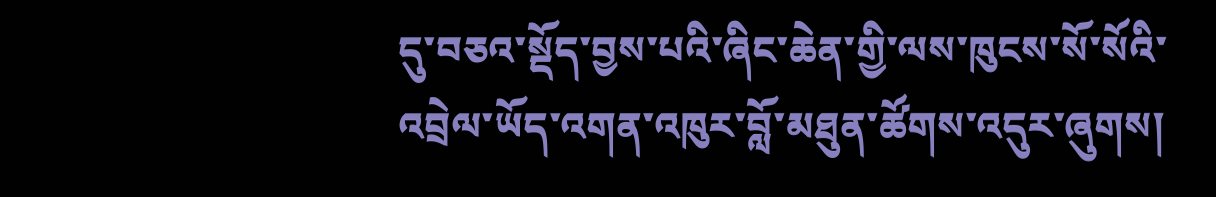དུ་བཅའ་སྡོད་བྱས་པའི་ཞིང་ཆེན་གྱི་ལས་ཁུངས་སོ་སོའི་འབྲེལ་ཡོད་འགན་འཁུར་བློ་མཐུན་ཚོགས་འདུར་ཞུགས།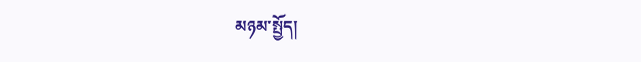མཉམ་སྤྱོད།